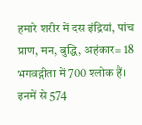हमारे शरीर में दस इंद्रियां, पांच प्राण, मन, बुद्धि, अहंकार= 18 भगवद्गीता में 700 श्लोक हैं। इनमें से 574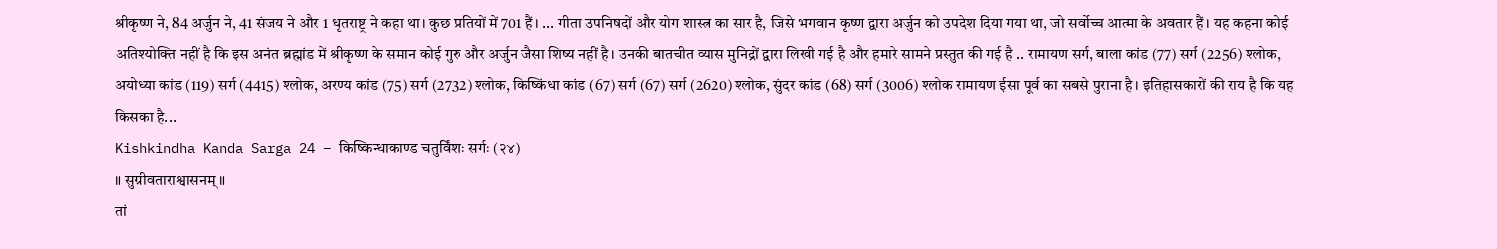श्रीकृष्ण ने, 84 अर्जुन ने, 41 संजय ने और 1 धृतराष्ट्र ने कहा था। कुछ प्रतियों में 701 हैं। ... गीता उपनिषदों और योग शास्त्र का सार है, जिसे भगवान कृष्ण द्वारा अर्जुन को उपदेश दिया गया था, जो सर्वोच्च आत्मा के अवतार हैं। यह कहना कोई अतिश्योक्ति नहीं है कि इस अनंत ब्रह्मांड में श्रीकृष्ण के समान कोई गुरु और अर्जुन जैसा शिष्य नहीं है। उनकी बातचीत व्यास मुनिद्रों द्वारा लिखी गई है और हमारे सामने प्रस्तुत की गई है .. रामायण सर्ग, बाला कांड (77) सर्ग (2256) श्लोक, अयोध्या कांड (119) सर्ग (4415) श्लोक, अरण्य कांड (75) सर्ग (2732) श्लोक, किष्किंधा कांड (67) सर्ग (67) सर्ग (2620) श्लोक, सुंदर कांड (68) सर्ग (3006) श्लोक रामायण ईसा पूर्व का सबसे पुराना है। इतिहासकारों की राय है कि यह किसका है...
Kishkindha Kanda Sarga 24 – किष्किन्धाकाण्ड चतुर्विंशः सर्गः (२४)
॥ सुग्रीवताराश्वासनम् ॥
तां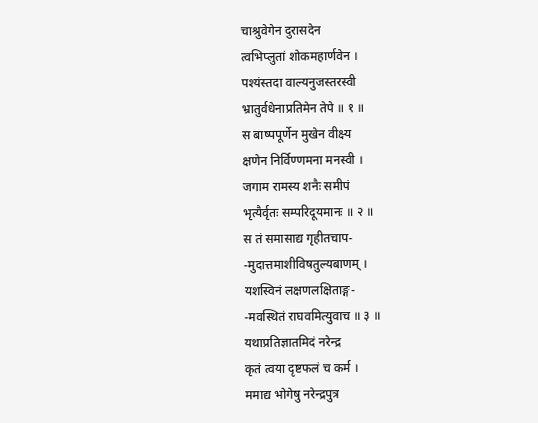चाश्रुवेगेन दुरासदेन
त्वभिप्लुतां शोकमहार्णवेन ।
पश्यंस्तदा वाल्यनुजस्तरस्वी
भ्रातुर्वधेनाप्रतिमेन तेपे ॥ १ ॥
स बाष्पपूर्णेन मुखेन वीक्ष्य
क्षणेन निर्विण्णमना मनस्वी ।
जगाम रामस्य शनैः समीपं
भृत्यैर्वृतः सम्परिदूयमानः ॥ २ ॥
स तं समासाद्य गृहीतचाप-
-मुदात्तमाशीविषतुल्यबाणम् ।
यशस्विनं लक्षणलक्षिताङ्ग-
-मवस्थितं राघवमित्युवाच ॥ ३ ॥
यथाप्रतिज्ञातमिदं नरेन्द्र
कृतं त्वया दृष्टफलं च कर्म ।
ममाद्य भोगेषु नरेन्द्रपुत्र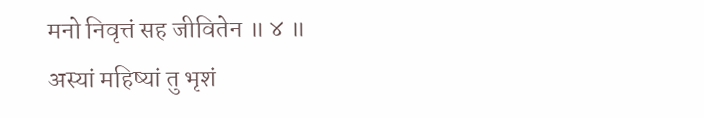मनो निवृत्तं सह जीवितेन ॥ ४ ॥
अस्यां महिष्यां तु भृशं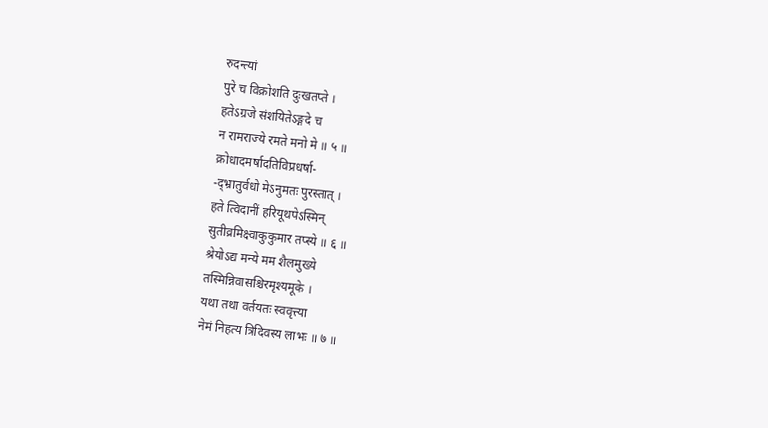रुदन्त्यां
पुरे च विक्रोशति दुःखतप्ते ।
हतेऽग्रजे संशयितेऽङ्गदे च
न रामराज्ये रमते मनो मे ॥ ५ ॥
क्रोधादमर्षादतिविप्रधर्षा-
-द्भ्रातुर्वधो मेऽनुमतः पुरस्तात् ।
हते त्विदानीं हरियूथपेऽस्मिन्
सुतीव्रमिक्ष्वाकुकुमार तप्स्ये ॥ ६ ॥
श्रेयोऽद्य मन्ये मम शैलमुख्ये
तस्मिन्निवासश्चिरमृश्यमूके ।
यथा तथा वर्तयतः स्ववृत्त्या
नेमं निहत्य त्रिदिवस्य लाभः ॥ ७ ॥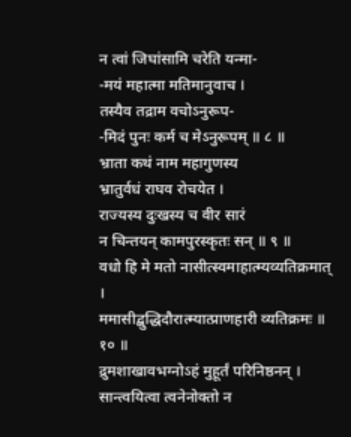न त्वां जिघांसामि चरेति यन्मा-
-मयं महात्मा मतिमानुवाच ।
तस्यैव तद्राम वचोऽनुरूप-
-मिदं पुनः कर्म च मेऽनुरूपम् ॥ ८ ॥
भ्राता कथं नाम महागुणस्य
भ्रातुर्वधं राघव रोचयेत ।
राज्यस्य दुःखस्य च वीर सारं
न चिन्तयन् कामपुरस्कृतः सन् ॥ ९ ॥
वधो हि मे मतो नासीत्स्वमाहात्म्यव्यतिक्रमात् ।
ममासीद्बुद्धिदौरात्म्यात्प्राणहारी व्यतिक्रमः ॥ १० ॥
द्रुमशाखावभग्नोऽहं मुहूर्तं परिनिष्ठनन् ।
सान्त्वयित्वा त्वनेनोक्तो न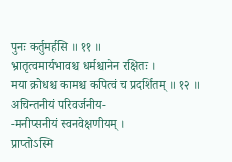पुनः कर्तुमर्हसि ॥ ११ ॥
भ्रातृत्वमार्यभावश्च धर्मश्चानेन रक्षितः ।
मया क्रोधश्च कामश्च कपित्वं च प्रदर्शितम् ॥ १२ ॥
अचिन्तनीयं परिवर्जनीय-
-मनीप्सनीयं स्वनवेक्षणीयम् ।
प्राप्तोऽस्मि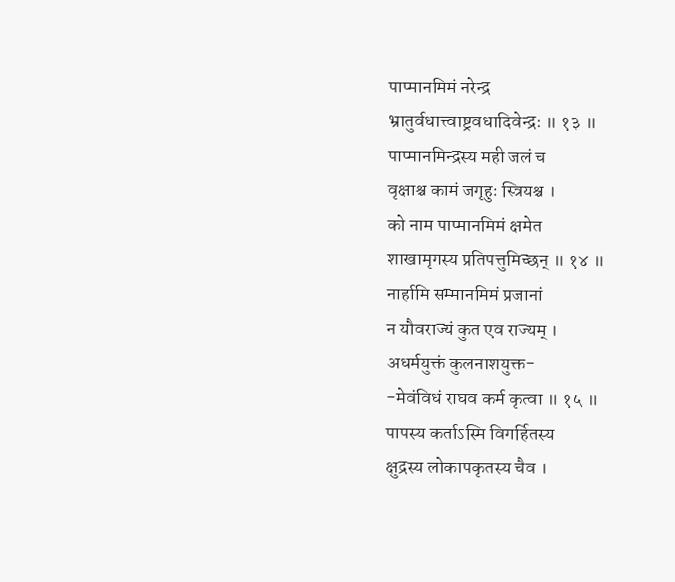पाप्मानमिमं नरेन्द्र
भ्रातुर्वधात्त्वाष्ट्रवधादिवेन्द्रः ॥ १३ ॥
पाप्मानमिन्द्रस्य मही जलं च
वृक्षाश्च कामं जगृहुः स्त्रियश्च ।
को नाम पाप्मानमिमं क्षमेत
शाखामृगस्य प्रतिपत्तुमिच्छन् ॥ १४ ॥
नार्हामि सम्मानमिमं प्रजानां
न यौवराज्यं कुत एव राज्यम् ।
अधर्मयुक्तं कुलनाशयुक्त-
-मेवंविधं राघव कर्म कृत्वा ॥ १५ ॥
पापस्य कर्ताऽस्मि विगर्हितस्य
क्षुद्रस्य लोकापकृतस्य चैव ।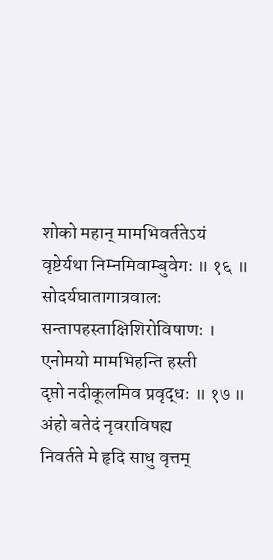शोको महान् मामभिवर्ततेऽयं
वृष्टेर्यथा निम्नमिवाम्बुवेगः ॥ १६ ॥
सोदर्यघातागात्रवालः
सन्तापहस्ताक्षिशिरोविषाणः ।
एनोमयो मामभिहन्ति हस्ती
दृप्तो नदीकूलमिव प्रवृद्धः ॥ १७ ॥
अंहो बतेदं नृवराविषह्य
निवर्तते मे हृदि साधु वृत्तम्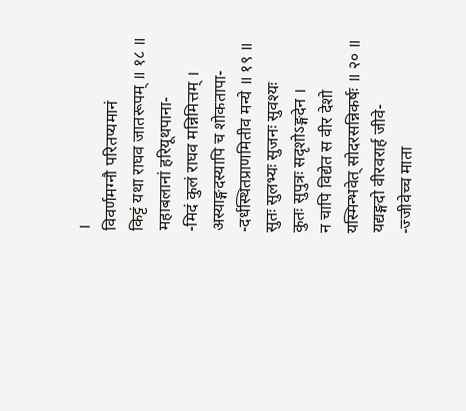।
विवर्णमग्नौ परितप्यमानं
किट्टं यथा राघव जातरूपम् ॥ १८ ॥
महाबलानां हरियूथपाना-
-मिदं कुलं राघव मन्निमित्तम् ।
अस्याङ्गदस्यापि च शोकतापा-
-दर्धस्थितप्राणमितीव मन्ये ॥ १९ ॥
सुतः सुलभ्यः सुजनः सुवश्यः
कुतः सुपुत्रः सदृशोऽङ्गदेन ।
न चापि विद्येत स वीर देशो
यस्मिन्भवेत् सोदरसन्निकर्षः ॥ २० ॥
यद्यङ्गदो वीरवरार्ह जीवे-
-ज्जीवेच्च माता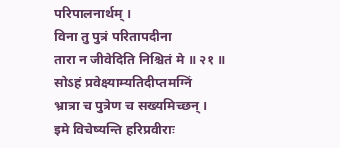परिपालनार्थम् ।
विना तु पुत्रं परितापदीना
तारा न जीवेदिति निश्चितं मे ॥ २१ ॥
सोऽहं प्रवेक्ष्याम्यतिदीप्तमग्निं
भ्रात्रा च पुत्रेण च सख्यमिच्छन् ।
इमे विचेष्यन्ति हरिप्रवीराः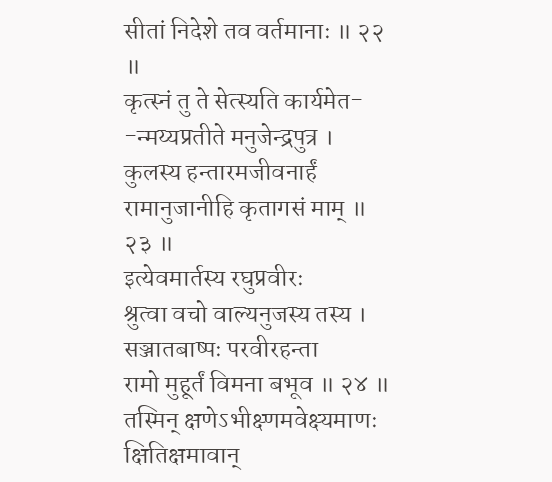सीतां निदेशे तव वर्तमानाः ॥ २२ ॥
कृत्स्नं तु ते सेत्स्यति कार्यमेत-
-न्मय्यप्रतीते मनुजेन्द्रपुत्र ।
कुलस्य हन्तारमजीवनार्हं
रामानुजानीहि कृतागसं माम् ॥ २३ ॥
इत्येवमार्तस्य रघुप्रवीरः
श्रुत्वा वचो वाल्यनुजस्य तस्य ।
सञ्जातबाष्पः परवीरहन्ता
रामो मुहूर्तं विमना बभूव ॥ २४ ॥
तस्मिन् क्षणेऽभीक्ष्णमवेक्ष्यमाणः
क्षितिक्षमावान्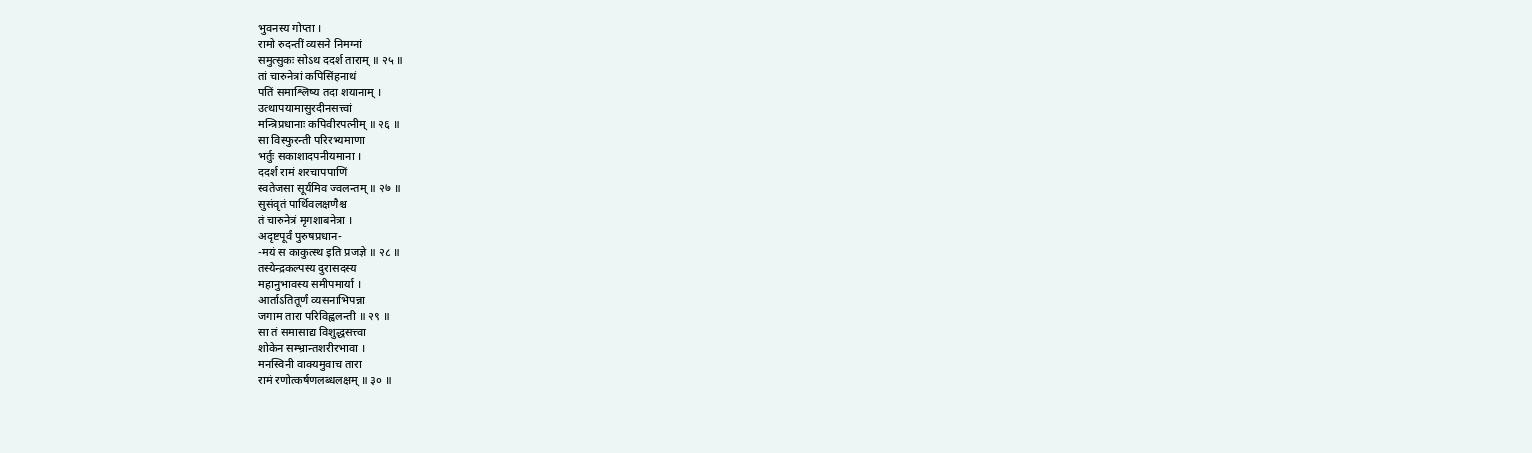भुवनस्य गोप्ता ।
रामो रुदन्तीं व्यसने निमग्नां
समुत्सुकः सोऽथ ददर्श ताराम् ॥ २५ ॥
तां चारुनेत्रां कपिसिंहनाथं
पतिं समाश्लिष्य तदा शयानाम् ।
उत्थापयामासुरदीनसत्त्वां
मन्त्रिप्रधानाः कपिवीरपत्नीम् ॥ २६ ॥
सा विस्फुरन्ती परिरभ्यमाणा
भर्तुः सकाशादपनीयमाना ।
ददर्श रामं शरचापपाणिं
स्वतेजसा सूर्यमिव ज्वलन्तम् ॥ २७ ॥
सुसंवृतं पार्थिवलक्षणैश्च
तं चारुनेत्रं मृगशाबनेत्रा ।
अदृष्टपूर्वं पुरुषप्रधान-
-मयं स काकुत्स्थ इति प्रजज्ञे ॥ २८ ॥
तस्येन्द्रकल्पस्य दुरासदस्य
महानुभावस्य समीपमार्या ।
आर्ताऽतितूर्णं व्यसनाभिपन्ना
जगाम तारा परिविह्वलन्ती ॥ २९ ॥
सा तं समासाद्य विशुद्धसत्त्वा
शोकेन सम्भ्रान्तशरीरभावा ।
मनस्विनी वाक्यमुवाच तारा
रामं रणोत्कर्षणलब्धलक्षम् ॥ ३० ॥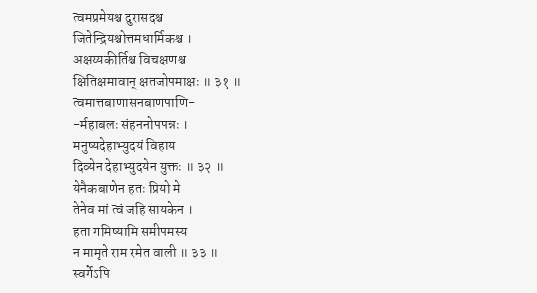त्वमप्रमेयश्च दुरासदश्च
जितेन्द्रियश्चोत्तमधार्मिकश्च ।
अक्षय्यकीर्तिश्च विचक्षणश्च
क्षितिक्षमावान् क्षतजोपमाक्षः ॥ ३१ ॥
त्वमात्तबाणासनबाणपाणि-
-र्महाबलः संहननोपपन्नः ।
मनुष्यदेहाभ्युदयं विहाय
दिव्येन देहाभ्युदयेन युक्तः ॥ ३२ ॥
येनैकबाणेन हतः प्रियो मे
तेनेव मां त्वं जहि सायकेन ।
हता गमिष्यामि समीपमस्य
न मामृते राम रमेत वाली ॥ ३३ ॥
स्वर्गेऽपि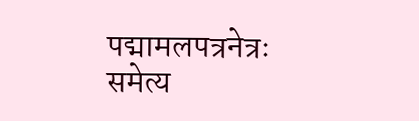पद्मामलपत्रनेत्रः
समेत्य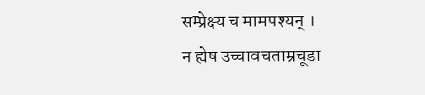सम्प्रेक्ष्य च मामपश्यन् ।
न ह्येष उच्चावचताम्रचूडा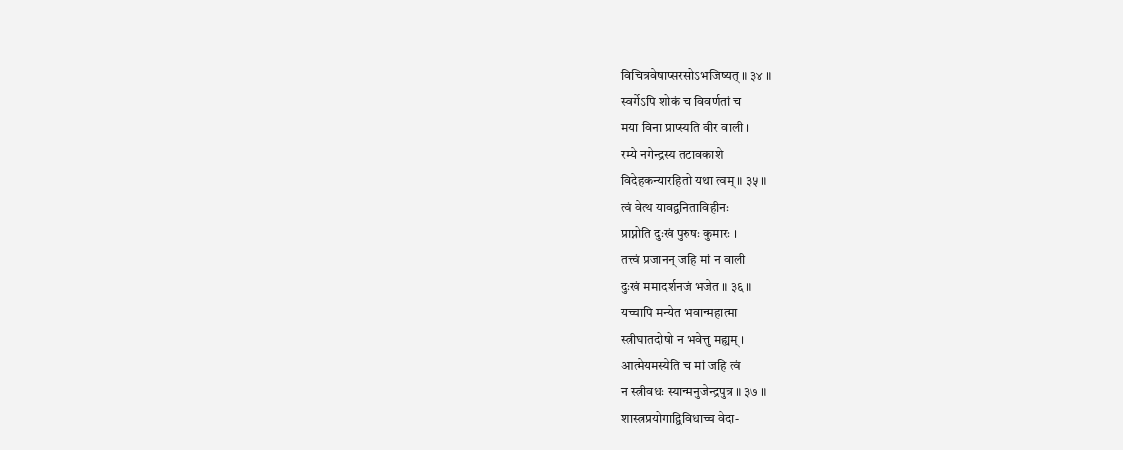विचित्रवेषाप्सरसोऽभजिष्यत् ॥ ३४ ॥
स्वर्गेऽपि शोकं च विवर्णतां च
मया विना प्राप्स्यति वीर वाली ।
रम्ये नगेन्द्रस्य तटावकाशे
विदेहकन्यारहितो यथा त्वम् ॥ ३५ ॥
त्वं वेत्थ यावद्वनिताविहीनः
प्राप्नोति दुःखं पुरुषः कुमारः ।
तत्त्वं प्रजानन् जहि मां न वाली
दुःखं ममादर्शनजं भजेत ॥ ३६ ॥
यच्चापि मन्येत भवान्महात्मा
स्त्रीघातदोषो न भवेत्तु मह्यम् ।
आत्मेयमस्येति च मां जहि त्वं
न स्त्रीवधः स्यान्मनुजेन्द्रपुत्र ॥ ३७ ॥
शास्त्रप्रयोगाद्विविधाच्च वेदा-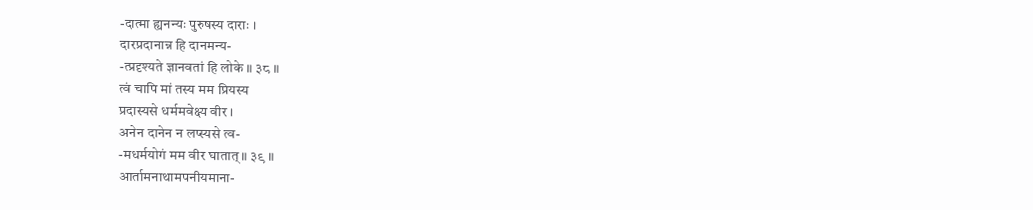-दात्मा ह्यनन्यः पुरुषस्य दाराः ।
दारप्रदानान्न हि दानमन्य-
-त्प्रदृश्यते ज्ञानवतां हि लोके ॥ ३८ ॥
त्वं चापि मां तस्य मम प्रियस्य
प्रदास्यसे धर्ममवेक्ष्य वीर ।
अनेन दानेन न लप्स्यसे त्व-
-मधर्मयोगं मम वीर घातात् ॥ ३९ ॥
आर्तामनाथामपनीयमाना-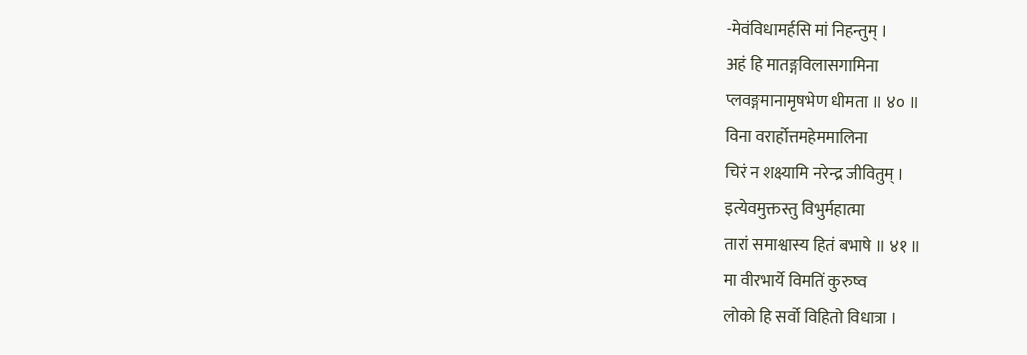-मेवंविधामर्हसि मां निहन्तुम् ।
अहं हि मातङ्गविलासगामिना
प्लवङ्गमानामृषभेण धीमता ॥ ४० ॥
विना वरार्होत्तमहेममालिना
चिरं न शक्ष्यामि नरेन्द्र जीवितुम् ।
इत्येवमुक्तस्तु विभुर्महात्मा
तारां समाश्वास्य हितं बभाषे ॥ ४१ ॥
मा वीरभार्ये विमतिं कुरुष्व
लोको हि सर्वो विहितो विधात्रा ।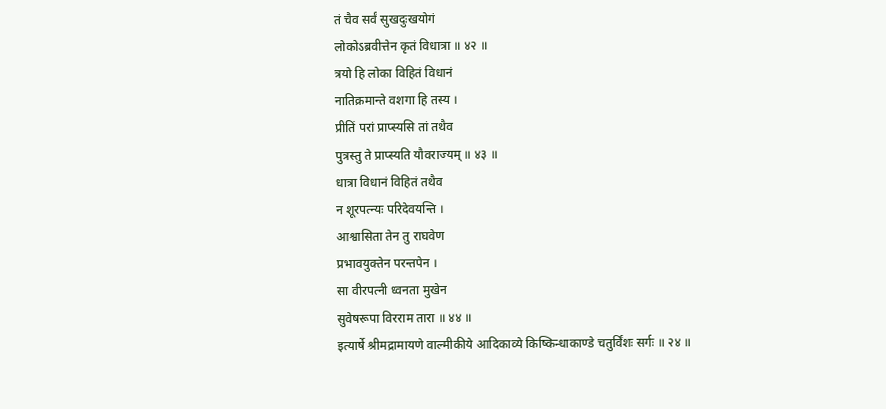तं चैव सर्वं सुखदुःखयोगं
लोकोऽब्रवीत्तेन कृतं विधात्रा ॥ ४२ ॥
त्रयो हि लोका विहितं विधानं
नातिक्रमान्ते वशगा हि तस्य ।
प्रीतिं परां प्राप्स्यसि तां तथैव
पुत्रस्तु ते प्राप्स्यति यौवराज्यम् ॥ ४३ ॥
धात्रा विधानं विहितं तथैव
न शूरपत्न्यः परिदेवयन्ति ।
आश्वासिता तेन तु राघवेण
प्रभावयुक्तेन परन्तपेन ।
सा वीरपत्नी ध्वनता मुखेन
सुवेषरूपा विरराम तारा ॥ ४४ ॥
इत्यार्षे श्रीमद्रामायणे वाल्मीकीये आदिकाव्ये किष्किन्धाकाण्डे चतुर्विंशः सर्गः ॥ २४ ॥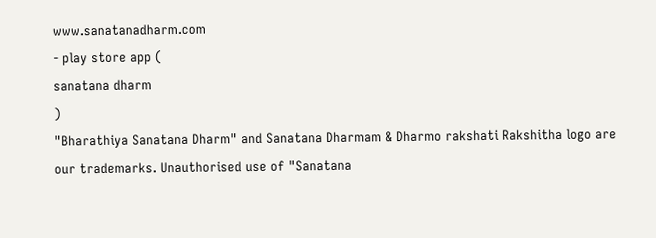www.sanatanadharm.com
- play store app (
sanatana dharm
)
"Bharathiya Sanatana Dharm" and Sanatana Dharmam & Dharmo rakshati Rakshitha logo are our trademarks. Unauthorised use of "Sanatana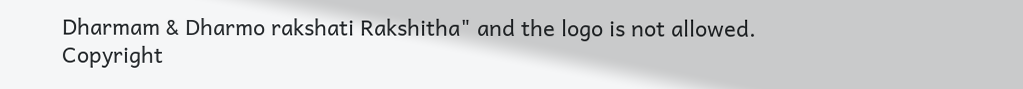Dharmam & Dharmo rakshati Rakshitha" and the logo is not allowed. Copyright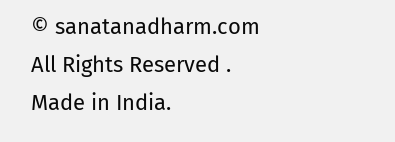© sanatanadharm.com All Rights Reserved . Made in India.